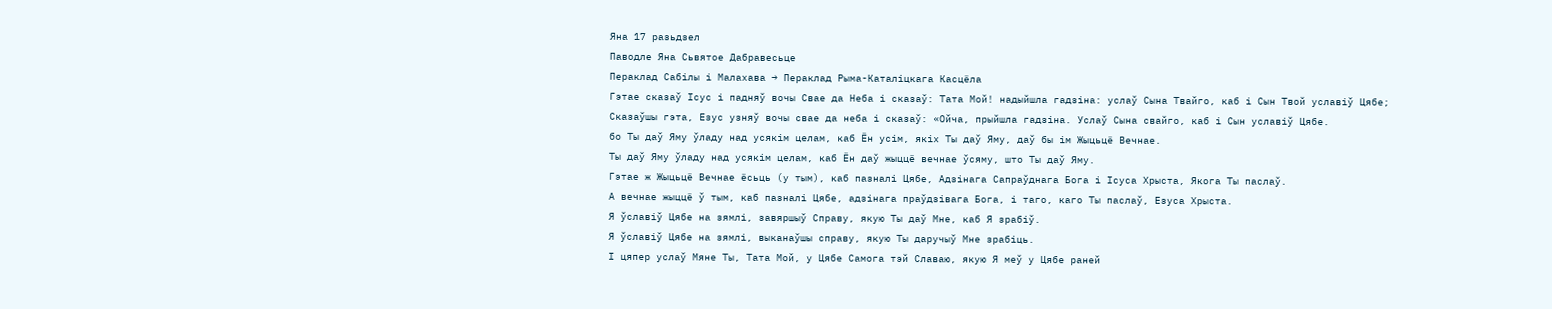Яна 17 разьдзел
Паводле Яна Сьвятое Дабравесьце
Пераклад Сабілы і Малахава → Пераклад Рыма-Каталіцкага Касцёла
Гэтае сказаў Ісус і падняў вочы Свае да Неба і сказаў: Тата Мой! надыйшла гадзіна: услаў Сына Твайго, каб і Сын Твой уславіў Цябе;
Сказаўшы гэта, Езус узняў вочы свае да неба і сказаў: «Ойча, прыйшла гадзіна. Услаў Сына свайго, каб і Сын уславіў Цябе.
бо Ты даў Яму ўладу над усякім целам, каб Ён усім, якіх Ты даў Яму, даў бы ім Жыцьцё Вечнае.
Ты даў Яму ўладу над усякім целам, каб Ён даў жыццё вечнае ўсяму, што Ты даў Яму.
Гэтае ж Жыцьцё Вечнае ёсьць (у тым), каб пазналі Цябе, Адзінага Сапраўднага Бога і Ісуса Хрыста, Якога Ты паслаў.
А вечнае жыццё ў тым, каб пазналі Цябе, адзінага праўдзівага Бога, і таго, каго Ты паслаў, Езуса Хрыста.
Я ўславіў Цябе на зямлі, завяршыў Справу, якую Ты даў Мне, каб Я зрабіў.
Я ўславіў Цябе на зямлі, выканаўшы справу, якую Ты даручыў Мне зрабіць.
І цяпер услаў Мяне Ты, Тата Мой, у Цябе Самога тэй Славаю, якую Я меў у Цябе раней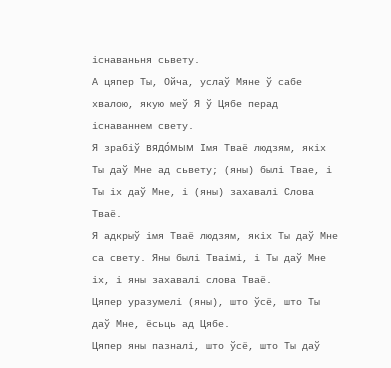існаваньня сьвету.
А цяпер Ты, Ойча, услаў Мяне ў сабе хвалою, якую меў Я ў Цябе перад існаваннем свету.
Я зрабіў вядо́мым Імя Тваё людзям, якіх Ты даў Мне ад сьвету; (яны) былі Твае, і Ты іх даў Мне, і (яны) захавалі Слова Тваё.
Я адкрыў імя Тваё людзям, якіх Ты даў Мне са свету. Яны былі Тваімі, і Ты даў Мне іх, і яны захавалі слова Тваё.
Цяпер уразумелі (яны), што ўсё, што Ты даў Мне, ёсьць ад Цябе.
Цяпер яны пазналі, што ўсё, што Ты даў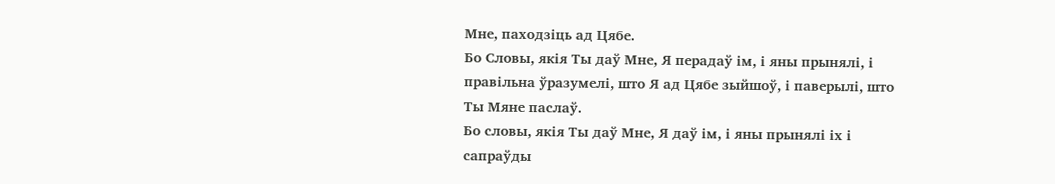Мне, паходзіць ад Цябе.
Бо Словы, якія Ты даў Мне, Я перадаў ім, і яны прынялі, і правільна ўразумелі, што Я ад Цябе зыйшоў, і паверылі, што Ты Мяне паслаў.
Бо словы, якія Ты даў Мне, Я даў ім, і яны прынялі іх і сапраўды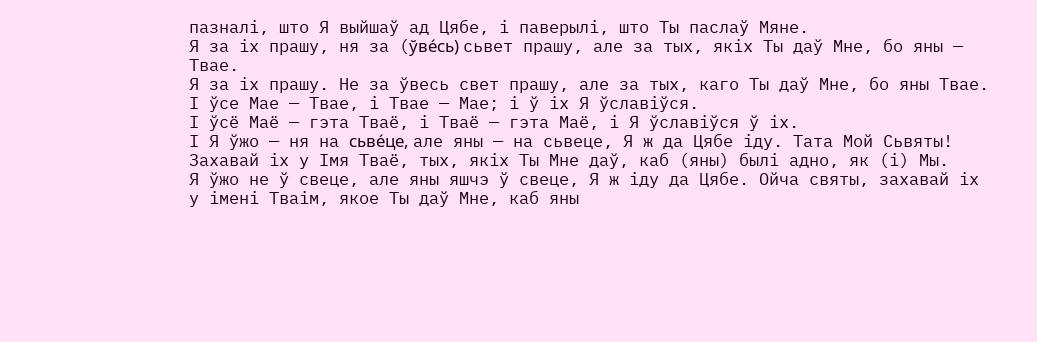пазналі, што Я выйшаў ад Цябе, і паверылі, што Ты паслаў Мяне.
Я за іх прашу, ня за (ўве́сь) сьвет прашу, але за тых, якіх Ты даў Мне, бо яны — Твае.
Я за іх прашу. Не за ўвесь свет прашу, але за тых, каго Ты даў Мне, бо яны Твае.
І ўсе Мае — Твае, і Твае — Мае; і ў іх Я ўславіўся.
І ўсё Маё — гэта Тваё, і Тваё — гэта Маё, і Я ўславіўся ў іх.
І Я ўжо — ня на сьве́це, але яны — на сьвеце, Я ж да Цябе іду. Тата Мой Сьвяты! Захавай іх у Імя Тваё, тых, якіх Ты Мне даў, каб (яны) былі адно, як (і) Мы.
Я ўжо не ў свеце, але яны яшчэ ў свеце, Я ж іду да Цябе. Ойча святы, захавай іх у імені Тваім, якое Ты даў Мне, каб яны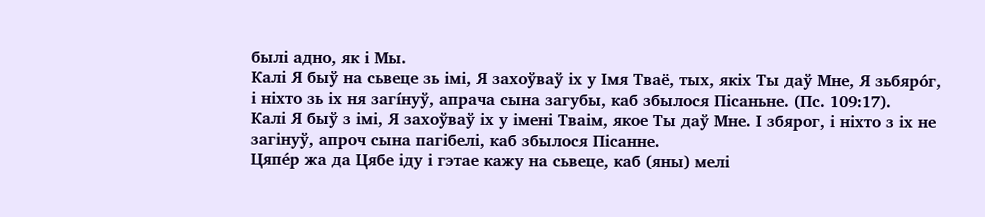былі адно, як і Мы.
Калі Я быў на сьвеце зь імі, Я захоўваў іх у Імя Тваё, тых, якіх Ты даў Мне, Я зьбяро́г, і ніхто зь іх ня загíнуў, апрача сына загубы, каб збылося Пісаньне. (Пс. 109:17).
Калі Я быў з імі, Я захоўваў іх у імені Тваім, якое Ты даў Мне. І збярог, і ніхто з іх не загінуў, апроч сына пагібелі, каб збылося Пісанне.
Цяпе́р жа да Цябе іду і гэтае кажу на сьвеце, каб (яны) мелі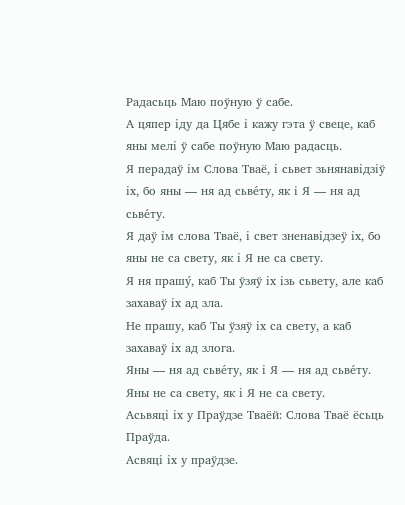Радасьць Маю поўную ў сабе.
А цяпер іду да Цябе і кажу гэта ў свеце, каб яны мелі ў сабе поўную Маю радасць.
Я перадаў ім Слова Тваё, і сьвет зьнянавідзіў іх, бо яны — ня ад сьве́ту, як і Я — ня ад сьве́ту.
Я даў ім слова Тваё, і свет зненавідзеў іх, бо яны не са свету, як і Я не са свету.
Я ня прашу́, каб Ты ўзяў іх ізь сьвету, але каб захаваў іх ад зла.
Не прашу, каб Ты ўзяў іх са свету, а каб захаваў іх ад злога.
Яны — ня ад сьве́ту, як і Я — ня ад сьве́ту.
Яны не са свету, як і Я не са свету.
Асьвяці іх у Праўдзе Тваёй: Слова Тваё ёсьць Праўда.
Асвяці іх у праўдзе.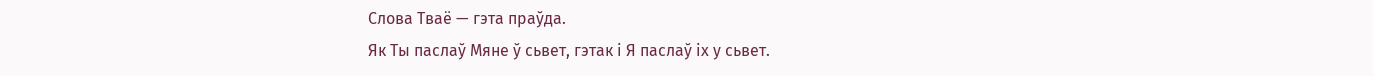Слова Тваё — гэта праўда.
Як Ты паслаў Мяне ў сьвет, гэтак і Я паслаў іх у сьвет.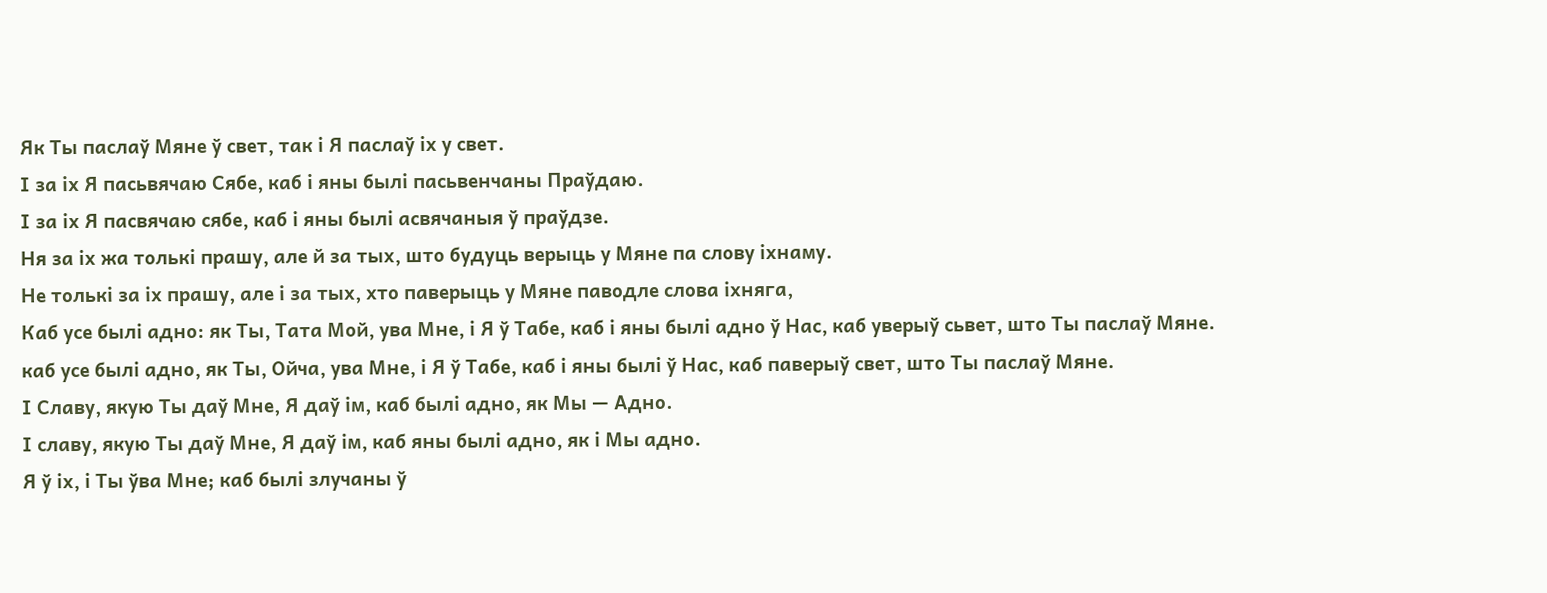Як Ты паслаў Мяне ў свет, так і Я паслаў іх у свет.
І за іх Я пасьвячаю Сябе, каб і яны былі пасьвенчаны Праўдаю.
І за іх Я пасвячаю сябе, каб і яны былі асвячаныя ў праўдзе.
Ня за іх жа толькі прашу, але й за тых, што будуць верыць у Мяне па слову іхнаму.
Не толькі за іх прашу, але і за тых, хто паверыць у Мяне паводле слова іхняга,
Каб усе былі адно: як Ты, Тата Мой, ува Мне, і Я ў Табе, каб і яны былі адно ў Нас, каб уверыў сьвет, што Ты паслаў Мяне.
каб усе былі адно, як Ты, Ойча, ува Мне, і Я ў Табе, каб і яны былі ў Нас, каб паверыў свет, што Ты паслаў Мяне.
І Славу, якую Ты даў Мне, Я даў ім, каб былі адно, як Мы — Адно.
І славу, якую Ты даў Мне, Я даў ім, каб яны былі адно, як і Мы адно.
Я ў іх, і Ты ўва Мне; каб былі злучаны ў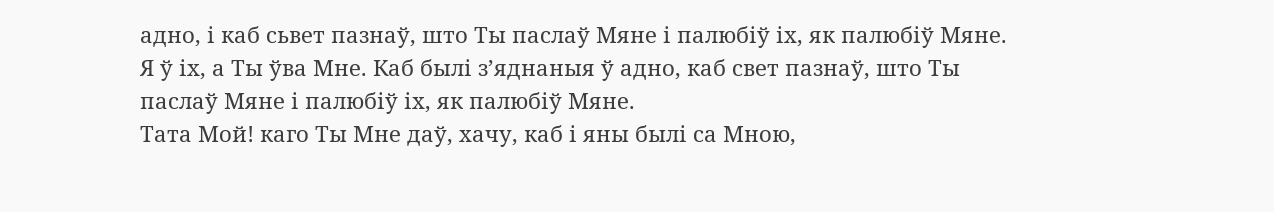адно, і каб сьвет пазнаў, што Ты паслаў Мяне і палюбіў іх, як палюбіў Мяне.
Я ў іх, а Ты ўва Мне. Каб былі з’яднаныя ў адно, каб свет пазнаў, што Ты паслаў Мяне і палюбіў іх, як палюбіў Мяне.
Тата Мой! каго Ты Мне даў, хачу, каб і яны былі са Мною,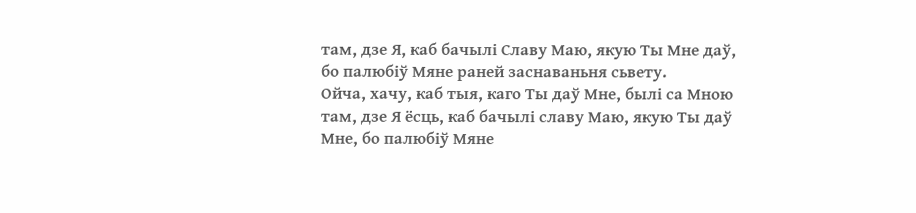там, дзе Я, каб бачылі Славу Маю, якую Ты Мне даў, бо палюбіў Мяне раней заснаваньня сьвету.
Ойча, хачу, каб тыя, каго Ты даў Мне, былі са Мною там, дзе Я ёсць, каб бачылі славу Маю, якую Ты даў Мне, бо палюбіў Мяне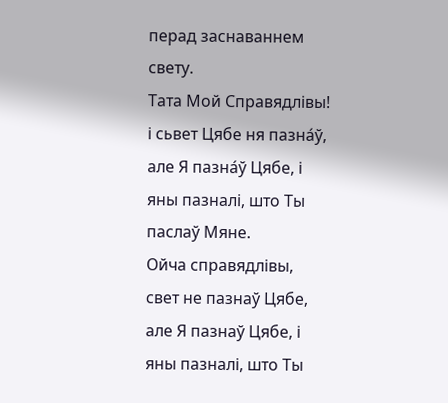перад заснаваннем свету.
Тата Мой Справядлівы! і сьвет Цябе ня пазна́ў, але Я пазна́ў Цябе, і яны пазналі, што Ты паслаў Мяне.
Ойча справядлівы, свет не пазнаў Цябе, але Я пазнаў Цябе, і яны пазналі, што Ты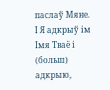паслаў Мяне.
І Я адкрыў ім Імя Тваё і (больш) адкрыю,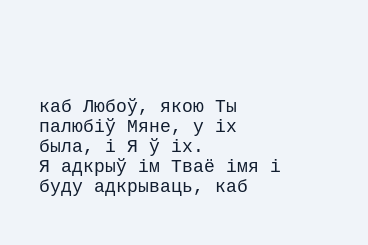каб Любоў, якою Ты палюбіў Мяне, у іх была, і Я ў іх.
Я адкрыў ім Тваё імя і буду адкрываць, каб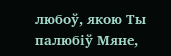любоў, якою Ты палюбіў Мяне,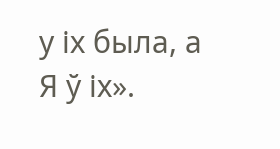у іх была, а Я ў іх».